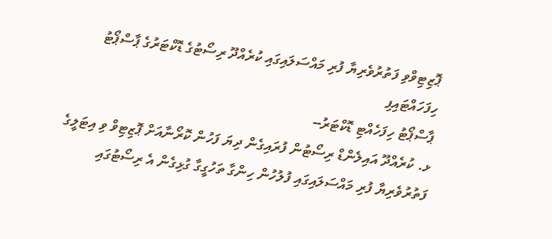ޕޮޒިޓިވްވި ފަތުރުވެރިޔާ ފުރި މައްސަލައިގައި ކުރެއްދޫ ރިސޯޓުގެ ޑޮކްޓަރުގެ ޕާސްޕޯޓު ހިފަހައްޓައިފި
ޕާސްޕޯޓު ހިފަހެއްޓި ޑޮކްޓަރު--
ޅ. ކުރެއްދޫ އައިލެންޑް ރިސޯޓުން ފުރައިގެން ދިޔަ ފަހުން ކޮރޯނާއަށް ޕޮޒިޓިވް ވި އިޓަލީގެ ފަތުރުވެރިޔާ ފުރި މައްސަލައިގައި ފުލުހުން ހިންގާ ތަހުގީގާ ގުޅިގެން އެ ރިސޯޓުގައި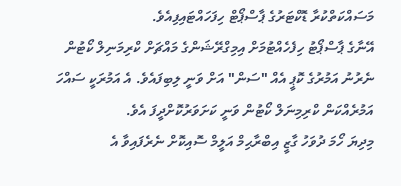މަސައްކަތްކުރާ ޑޮކްޓަރުގެ ޕާސްޕޯޓް ހިފަހައްޓައިފިއެވެ.
އޭނާގެ ޕާސްޕޯޓު ހިފެހެއްޓުމަށް އިމިގްރޭޝަންގެ މައްޗަށް ކްރިމަނިލް ކޯޓުން ނެރުނު އަމުރުގެ ކޮޕީ އެއް "ސަން" އަށް ވަނީ ލިބިފައެވެ. އެ އަމުރަކީ ސައްހަ އަމުރެއްކަން ކްރިމިނަލް ކޯޓުން ވަނީ ކަށަވަރުކޮށްދީފަ އެވެ.
މިދިޔަ ހޯމަ ދުވަހު ގާޒީ އިބްރާޙިމް އަލީމް ސޮއިކޮށް ނެރެފައިވާ އެ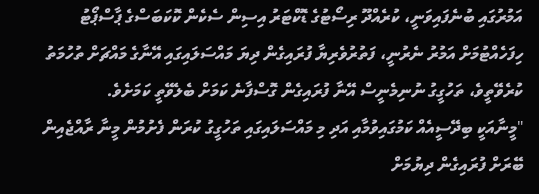އަމުރުގައި ބުނެފައިވަނީ، ކުރެއްދޫ ރިސޯޓުގެ ޑޮކްޓަރު އިސިން ސެކެން ކޮކަބަސްގެ ޕާސްޕޯޓު ހިފަހެއްޓުމަށް އަމުރު ނެރުނީ، ފަތުރުވެރިޔާ ފުރައިގެން ދިޔަ މައްސަލައިގައި އޭނާގެ މައްޗަށް ތުހުމަތު ކުރެވޭތީވެ، ތަހުގީގު ނުނިމެނީސް އޭނާ ފުރައިގެން ގޮސްފާނެ ކަމަށް ބެލެވޭތީ ކަމަށެވެ.
"މީނާއަކީ ބިދޭސީއެއް ކަމުގައިވުމާއި އަދި މި މައްސަލައިގައި ތަހުގީގު ކުރަން ފެށުމުން މީނާ ރާއްޖެއިން ބޭރަށް ފުރައިގެން ދިޔުމަށް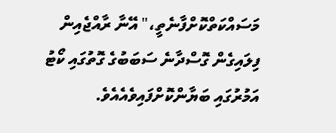މަސައްކަތްކޮށްފާނެތީ،" އޭނާ ރާއްޖެއިން ފިލައިގެން ގޮސްދާނެ ސަބަބުގެ ގޮތުގައި ކޯޓު އަމުރުގައި ބަޔާންކޮށްފައިވެއެއެވެ.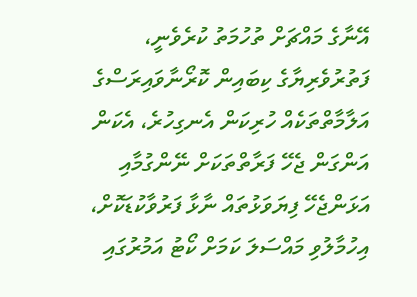އޭނާގެ މައްޗަށް ތުހުމަތު ކުރެވެނީ، ފަތުރުވެރިޔާގެ ކިބައިން ކޮރޯނާވައިރަސްގެ އަލާމާތްތަކެއް ހުރިކަން އެނގިހުރެ، އެކަން އަންގަން ޖެހޭ ފަރާތްތަކަށް ނޭންގުމާއި އަޅަންޖެހޭ ފިޔަވަޅުތައް ނާޅާ ފަރުވާކުޑަކޮށް، އިހުމާލުވި މައްސަލަ ކަމަށް ކޯޓު އަމުރުގައި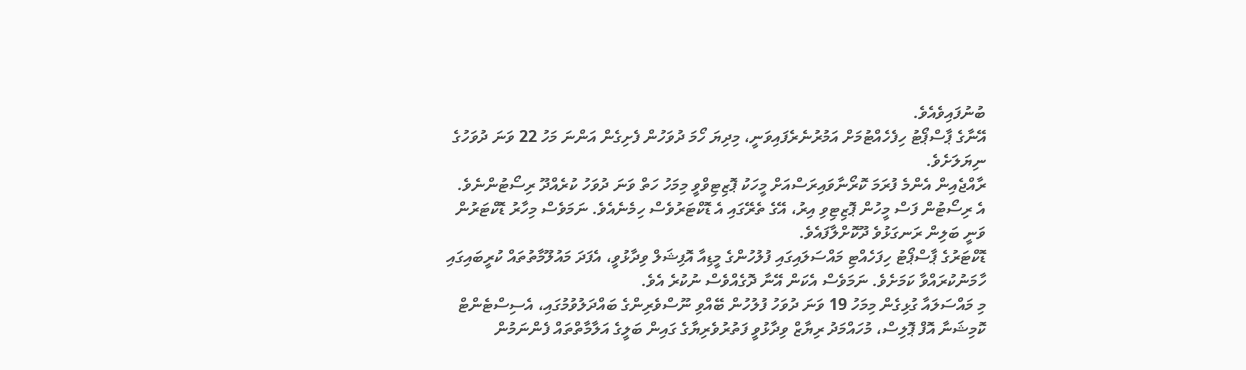ބުނުފައިވެއެވެ.
އޭނާގެ ޕާސްޕޯޓު ހިފެހެއްޓުމަށް އަމުރުނެރެފައިވަނީ، މިދިޔަ ހޯމަ ދުވަހުން ފެށިގެން އަންނަ މަހު 22 ވަނަ ދުވަހުގެ ނިޔަލަށެވެ.
ރާއްޖެއިން އެންމެ ފުރަމަ ކޮރޯނާވައިރަސްއަށް މީހަކު ޕޮޒިޓިވްވީ މިމަހު ހަތް ވަނަ ދުވަހު ކުރެއްދޫ ރިސޯޓުންނެވެ. އެ ރިސޯޓުން ފަސް މީހުން ޕޮޒިޓިވި އިރު، އޭގެ ތެރޭގައި އެ ޑޮކްޓަރުވެސް ހިމެނެއެވެ. ނަމަވެސް މިހާރު ޑޮކްޓަރުން ވަނީ ބަލިން ރަނގަޅުވެ ދޫކޮށްލާފައެވެ.
ޑޮކްޓަރުގެ ޕާސްޕޯޓު ހިފަހެއްޓި މައްސަލައިގައި ފުލުހުންގެ މީޑިއާ އޮފިޝަލް ވިދާޅުވީ، އެފަދަ މައުލޫމާތުތައް ކުރީބައިގައި ހާމަނުކުރައްވާ ކަމަށެވެ. ނަމަވެސް އެކަން އޭނާ ދޮގެއްވެސް ނުކުރެ އެވެ.
މި މައްސަލައާ ގުޅިގެން މިމަހު 19 ވަނަ ދުވަހު ފުލުހުން ބޭއްވި ނޫސްވެރިންގެ ބައްދަލުވުމުގައި، އެސިސްޓެންޓް ކޮމިޝަނާ އޮފް ޕޮލިސް، މުހައްމަދު ރިޔާޒް ވިދާޅުވީ ފަތުރުވެރިޔާގެ ގައިން ބަލީގެ އަލާމާތްތައް ފެންނަމުން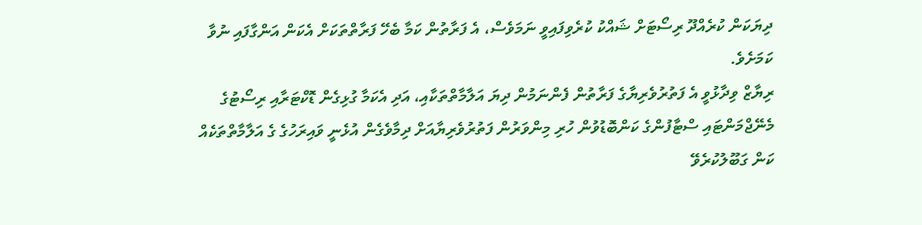ދިޔަކަން ކުރެއްދޫ ރިސޯޓަށް ޝައްކު ކުރެވިފައިވީ ނަމަވެސް، އެ ފަރާތުން ކަމާ ބެހޭ ފަރާތްތަކަށް އެކަން އަންގާފައި ނުވާ ކަމަށެވެ.
ރިޔާޒް ވިދާޅުވީ އެ ފަތުރުވެރިޔާގެ ފަރާތުން ފެންނަމުން ދިޔަ އަލާމާތްތަކާއި، އަދި އެކަމާ ގުޅިގެން ޑޮކްޓަރާއި ރިސޯޓުގެ މެނޭޖްމަންޓައި ސްޓާފުންގެ ކަންބޮޑުވުން ހުރި މިންވަރުން ފަތުރުވެރިޔާއަށް ދިމާވެގެން އުޅެނީ ވައިރަހުގެ ގެ އަލާމާތްތަކެއް ކަން ގަބޫލުކުރެވޭ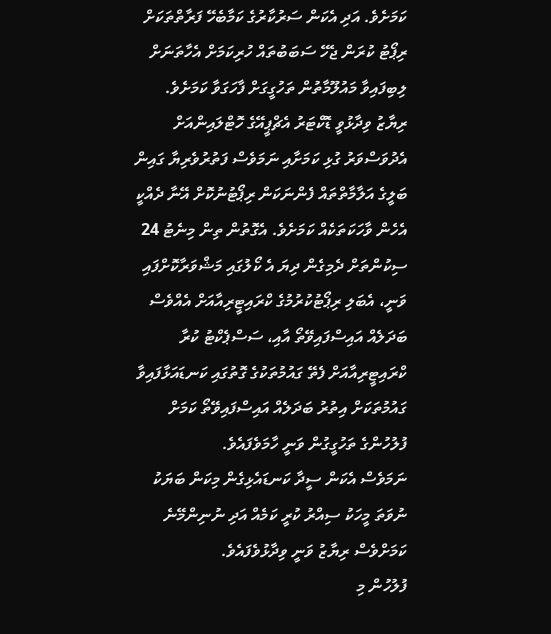ކަމަށެވެ. އަދި އެކަން ސަރުކާރުގެ ކަމާބެހޭ ފަރާތްތަކަށް ރިޕޯޓު ކުރަން ޖެހޭ ސަބަބުތައް ހުރިކަމަށް އެހާތަނަށް ލިބިފައިވާ މައުލޫމާތުން ތަހުގީގަށް ފާހަގަވާ ކަމަށެވެ.
ރިޔާޒު ވިދާޅުވީ ޑޮކްޓަރު އެޗްޕީއޭގެ ހޮޓްލައިންއަށް އެދުވަސްވަރު ގުޅި ކަމަށާއި ނަމަވެސް ފަތުރުވެރިޔާ ގައިން ބަލީގެ އަލާމާތްތައް ފެންނަކަން ރިޕޯޓުނުކޮށް އޭނާ ދެއްކީ އެހެން ވާހަކަތަކެއް ކަމަށެވެ. އެގޮތުން ތިން މިނެޓު 24 ސިކުންތަށް ދެމިގެން ދިޔަ އެ ކޯލުގައި މަޝްވަރާކޮށްފައި ވަނީ، އެބަލި ރިޕޯޓުކުރުމުގެ ކްރައިޓީރިއާއަށް އެއްވެސް ބަދަލެއް އައިސްފައިވޭތޯ އާއި، ސަސްޕެކްޓު ކުރާ ކްރައިޓީރިއާއަށް ފެތޭ ގައުމުތަކުގެ ގޮތުގައި ކަނޑައަޅާފައިވާ ގައުމުތަކަށް އިތުރު ބަދަލެއް އައިސްފައިވޭތޯ ކަމަށް ފުލުހުންގެ ތަހުގީގުން ވަނީ ހާމަވެފައެވެ.
ނަމަވެސް އެކަން ސީދާ ކަނޑައެޅިގެން މިކަން ބަޔަކު ނުވަތަ މީހަކު ސިއްރު ކުރީ ކަމެއް އަދި ނުނިންމޭނެ ކަމަށްވެސް ރިޔާޒު ވަނީ ވިދާޅުވެފައެވެ.
ފުލުހުން މި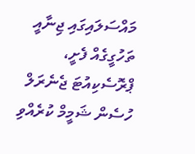މައްސަލައިގައި ޖިނާއީ ތަހުގީގެއް ފެށީ، ޕްރޮސެކިއުޓަ ޖެނެރަލް ހުސެން ޝަމީމް ކުރެއްވި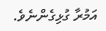އަމުރާ ގުޅިގެންނެވެ.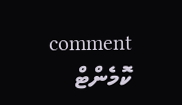comment ކޮމެންޓް